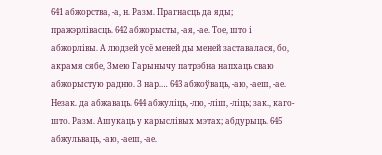641 абжорства, -а, н. Разм. Прагнасць да яды; пражэрлівасць. 642 абжорысты, -ая, -ае. Тое, што і абжорлівы. А людзей усё меней ды меней заставалася, бо, акрамя сябе, Змею Гарынычу патрэбна напхаць сваю абжорыстую радню. З нар.… 643 абжоўваць, -аю, -аеш, -ае. Незак. да абжаваць. 644 абжуліць, -лю, -ліш, -ліць; зак., каго-што. Разм. Ашукаць у карыслівых мэтах; абдурыць. 645 абжульваць, -аю, -аеш, -ае.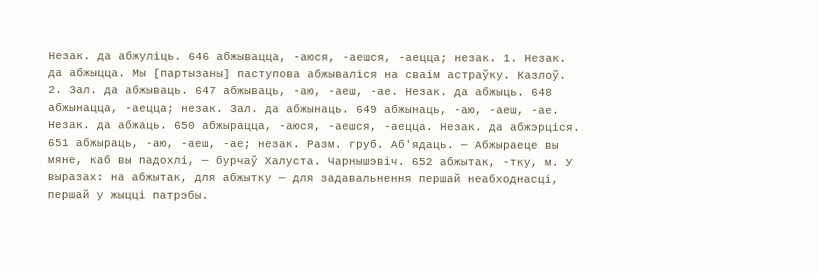Незак. да абжуліць. 646 абжывацца, -аюся, -аешся, -аецца; незак. 1. Незак. да абжыцца. Мы [партызаны] паступова абжываліся на сваім астраўку. Казлоў. 2. Зал. да абжываць. 647 абжываць, -аю, -аеш, -ае. Незак. да абжыць. 648 абжынацца, -аецца; незак. Зал. да абжынаць. 649 абжынаць, -аю, -аеш, -ае. Незак. да абжаць. 650 абжырацца, -аюся, -аешся, -аецца. Незак. да абжэрціся. 651 абжыраць, -аю, -аеш, -ае; незак. Разм. груб. Аб'ядаць. — Абжыраеце вы мяне, каб вы падохлі, — бурчаў Халуста. Чарнышэвіч. 652 абжытак, -тку, м. У выразах: на абжытак, для абжытку — для задавальнення першай неабходнасці, першай у жыцці патрэбы.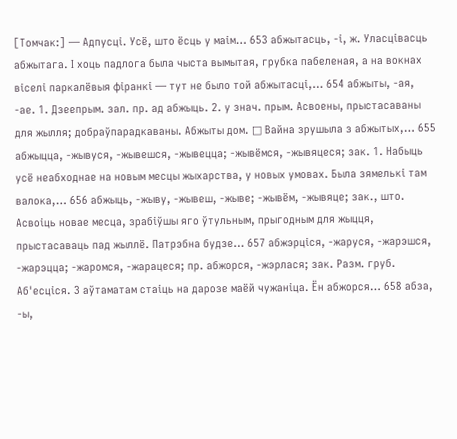[Томчак:] — Адпусці. Усё, што ёсць у маім… 653 абжытасць, -і, ж. Уласцівасць абжытага. І хоць падлога была чыста вымытая, грубка пабеленая, а на вокнах віселі паркалёвыя фіранкі — тут не было той абжытасці,… 654 абжыты, -ая, -ае. 1. Дзеепрым. зал. пр. ад абжыць. 2. у знач. прым. Асвоены, прыстасаваны для жылля; добраўпарадкаваны. Абжыты дом. □ Вайна зрушыла з абжытых,… 655 абжыцца, -жывуся, -жывешся, -жывецца; -жывёмся, -жывяцеся; зак. 1. Набыць усё неабходнае на новым месцы жыхарства, у новых умовах. Была зямелькі там валока,… 656 абжыць, -жыву, -жывеш, -жыве; -жывём, -жывяце; зак., што. Асвоіць новае месца, зрабіўшы яго ўтульным, прыгодным для жыцця, прыстасаваць пад жыллё. Патрэбна будзе… 657 абжэрціся, -жаруся, -жарэшся, -жарэцца; -жаромся, -жарацеся; пр. абжорся, -жэрлася; зак. Разм. груб. Аб'есціся. З аўтаматам стаіць на дарозе маёй чужаніца. Ён абжорся… 658 абза, -ы,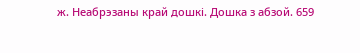ж. Неабрэзаны край дошкі. Дошка з абзой. 659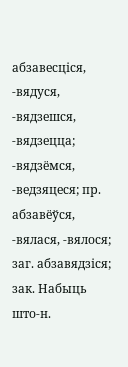абзавесціся, -вядуся, -вядзешся, -вядзецца; -вядзёмся, -ведзяцеся; пр. абзавёўся, -вялася, -вялося; заг. абзавядзіся; зак. Набыць што-н.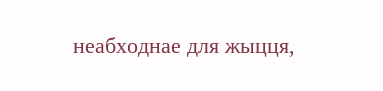неабходнае для жыцця,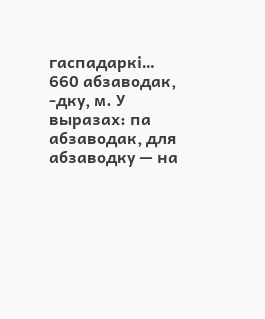гаспадаркі… 660 абзаводак, -дку, м. У выразах: па абзаводак, для абзаводку — на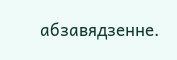абзавядзенне.